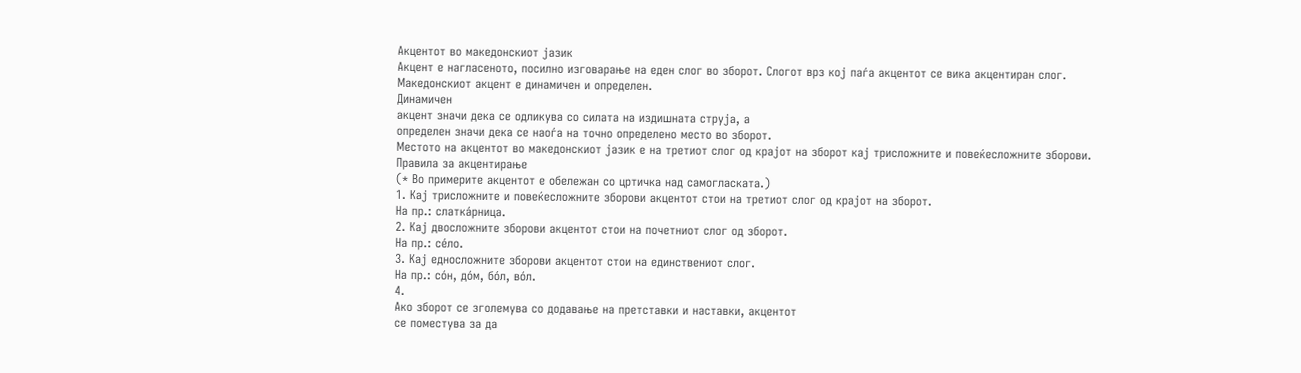Акцентот во македонскиот јазик
Акцент е нагласеното, посилно изговарање на еден слог во зборот. Слогот врз кој паѓа акцентот се вика акцентиран слог.
Македонскиот акцент е динамичен и определен.
Динамичен
акцент значи дека се одликува со силата на издишната струја, а
определен значи дека се наоѓа на точно определено место во зборот.
Местото на акцентот во македонскиот јазик е на третиот слог од крајот на зборот кај трисложните и повеќесложните зборови.
Правила за акцентирање
(* Во примерите акцентот е обележан со цртичка над самогласката.)
1. Кај трисложните и повеќесложните зборови акцентот стои на третиот слог од крајот на зборот.
На пр.: слаткáрница.
2. Кај двосложните зборови акцентот стои на почетниот слог од зборот.
На пр.: сéло.
3. Кај едносложните зборови акцентот стои на единствениот слог.
На пр.: сóн, дóм, бóл, вóл.
4.
Ако зборот се зголемува со додавање на претставки и наставки, акцентот
се поместува за да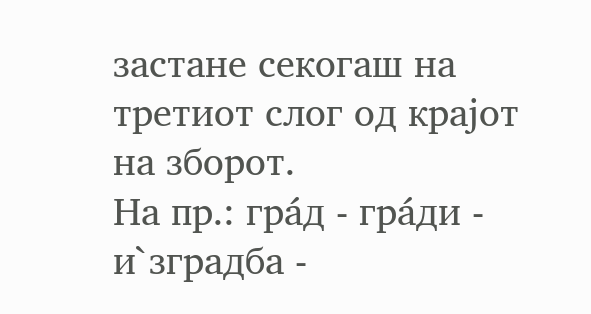застане секогаш на третиот слог од крајот на зборот.
На пр.: грáд - грáди - и`зградба -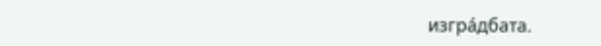изгрáдбата.